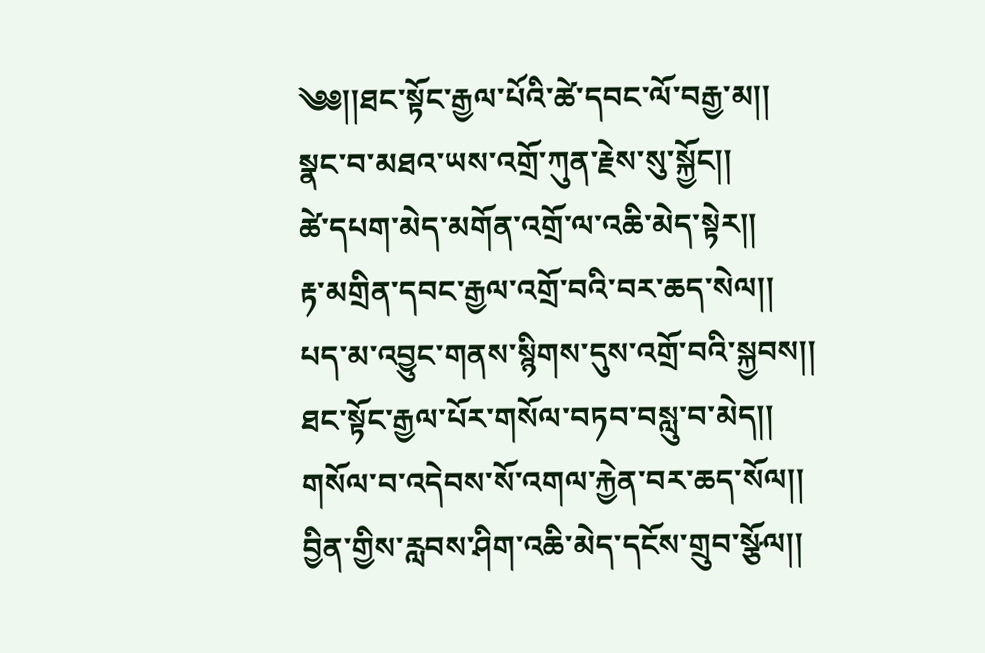༄༅།།ཐང་སྟོང་རྒྱལ་པོའི་ཚེ་དབང་ལོ་བརྒྱ་མ།།
སྣང་བ་མཐའ་ཡས་འགྲོ་ཀུན་རྗེས་སུ་སྐྱོང།།
ཚེ་དཔག་མེད་མགོན་འགྲོ་ལ་འཆི་མེད་སྟེར།།
རྟ་མགྲིན་དབང་རྒྱལ་འགྲོ་བའི་བར་ཆད་སེལ།།
པད་མ་འབྱུང་གནས་སྙིགས་དུས་འགྲོ་བའི་སྐྱབས།།
ཐང་སྟོང་རྒྱལ་པོར་གསོལ་བཏབ་བསླུ་བ་མེད།།
གསོལ་བ་འདེབས་སོ་འགལ་རྐྱེན་བར་ཆད་སོལ།།
བྱིན་གྱིས་རླབས་ཤིག་འཆི་མེད་དངོས་གྲུབ་སྩོལ།།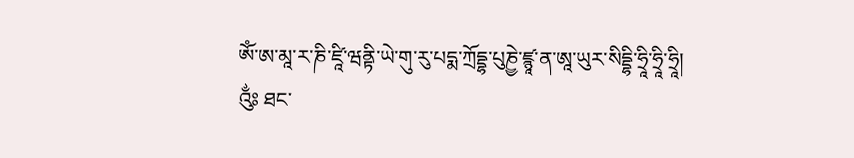ཨོཾ་ཨ་མཱ་ར་ཎི་ཛཱི་ཝནྟི་ཡེ་གུ་རུ་པདྨ་ཀྲོདྡྷ་པུཎྱེ་ཛྙཱ་ན་ཨཱ་ཡུར་སིདྡྷི་ཧྲཱི་ཧྲཱི་ཧྲཱི།
༂ ཐང་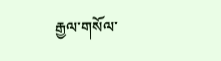རྒྱལ་གསོལ་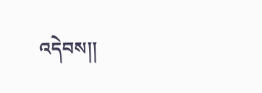འདེབས།།